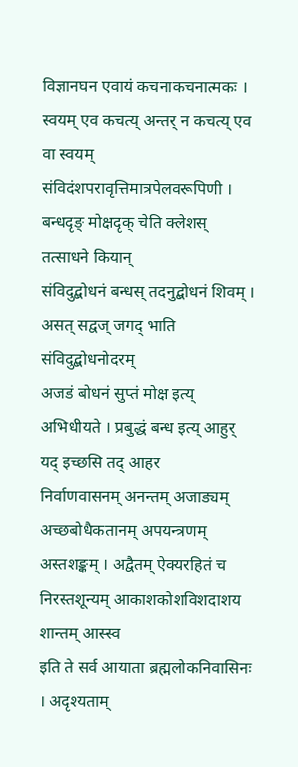विज्ञानघन एवायं कचनाकचनात्मकः । स्वयम् एव कचत्य् अन्तर् न कचत्य् एव वा स्वयम्
संविदंशपरावृत्तिमात्रपेलवरूपिणी । बन्धदृङ् मोक्षदृक् चेति क्लेशस् तत्साधने कियान्
संविदुद्बोधनं बन्धस् तदनुद्बोधनं शिवम् । असत् सद्वज् जगद् भाति संविदुद्बोधनोदरम्
अजडं बोधनं सुप्तं मोक्ष इत्य् अभिधीयते । प्रबुद्धं बन्ध इत्य् आहुर् यद् इच्छसि तद् आहर
निर्वाणवासनम् अनन्तम् अजाड्यम् अच्छबोधैकतानम् अपयन्त्रणम् अस्तशङ्कम् । अद्वैतम् ऐक्यरहितं च निरस्तशून्यम् आकाशकोशविशदाशय शान्तम् आस्स्व
इति ते सर्व आयाता ब्रह्मलोकनिवासिनः । अदृश्यताम्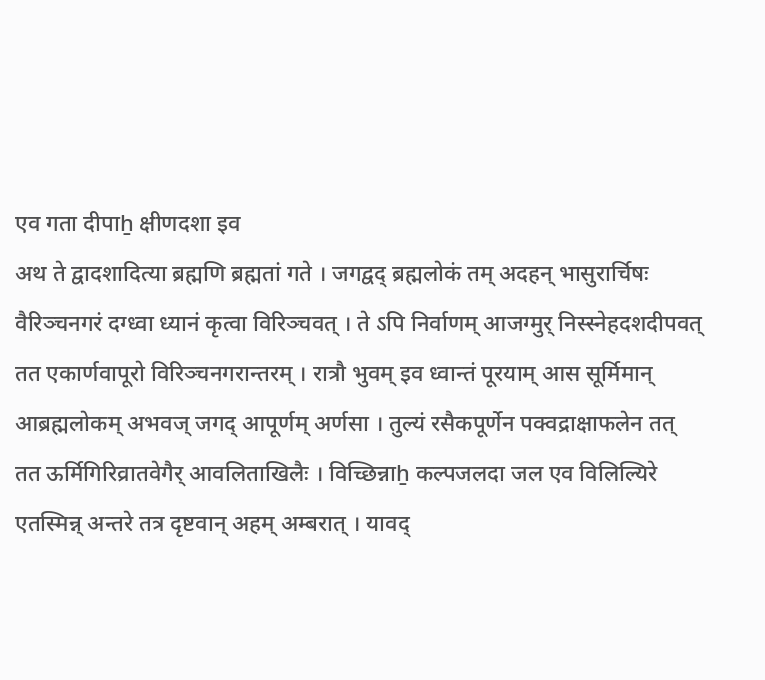एव गता दीपाẖ क्षीणदशा इव
अथ ते द्वादशादित्या ब्रह्मणि ब्रह्मतां गते । जगद्वद् ब्रह्मलोकं तम् अदहन् भासुरार्चिषः
वैरिञ्चनगरं दग्ध्वा ध्यानं कृत्वा विरिञ्चवत् । ते ऽपि निर्वाणम् आजग्मुर् निस्स्नेहदशदीपवत्
तत एकार्णवापूरो विरिञ्चनगरान्तरम् । रात्रौ भुवम् इव ध्वान्तं पूरयाम् आस सूर्मिमान्
आब्रह्मलोकम् अभवज् जगद् आपूर्णम् अर्णसा । तुल्यं रसैकपूर्णेन पक्वद्राक्षाफलेन तत्
तत ऊर्मिगिरिव्रातवेगैर् आवलिताखिलैः । विच्छिन्नाẖ कल्पजलदा जल एव विलिल्यिरे
एतस्मिन्न् अन्तरे तत्र दृष्टवान् अहम् अम्बरात् । यावद्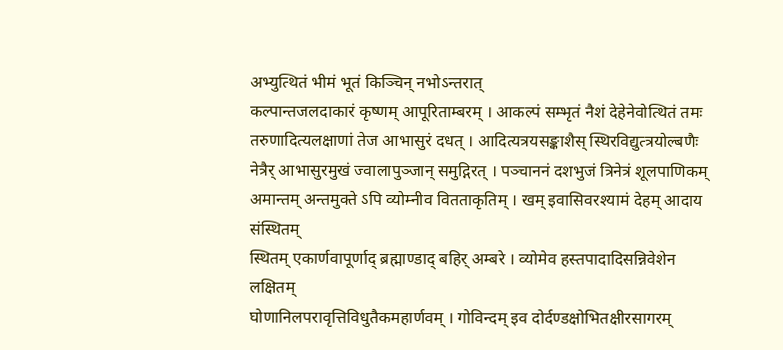अभ्युत्थितं भीमं भूतं किञ्चिन् नभोऽन्तरात्
कल्पान्तजलदाकारं कृष्णम् आपूरिताम्बरम् । आकल्पं सम्भृतं नैशं देहेनेवोत्थितं तमः
तरुणादित्यलक्षाणां तेज आभासुरं दधत् । आदित्यत्रयसङ्काशैस् स्थिरविद्युत्त्रयोल्बणैः
नेत्रैर् आभासुरमुखं ज्वालापुञ्जान् समुद्गिरत् । पञ्चाननं दशभुजं त्रिनेत्रं शूलपाणिकम्
अमान्तम् अन्तमुक्ते ऽपि व्योम्नीव वितताकृतिम् । खम् इवासिवरश्यामं देहम् आदाय संस्थितम्
स्थितम् एकार्णवापूर्णाद् ब्रह्माण्डाद् बहिर् अम्बरे । व्योमेव हस्तपादादिसन्निवेशेन लक्षितम्
घोणानिलपरावृत्तिविधुतैकमहार्णवम् । गोविन्दम् इव दोर्दण्डक्षोभितक्षीरसागरम्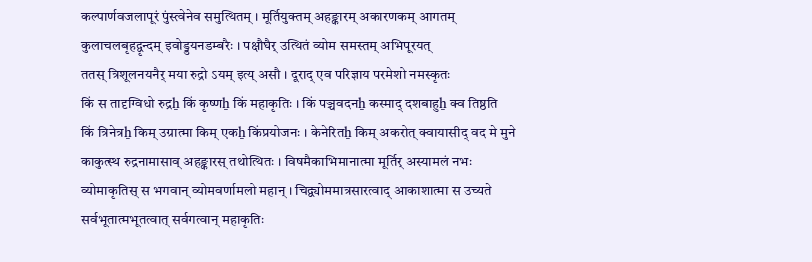कल्पार्णवजलापूरं पुंस्त्वेनेव समुत्थितम् । मूर्तियुक्तम् अहङ्कारम् अकारणकम् आगतम्
कुलाचलबृहद्वृन्दम् इवोड्डयनडम्बरैः । पक्षौघैर् उत्थितं व्योम समस्तम् अभिपूरयत्
ततस् त्रिशूलनयनैर् मया रुद्रो ऽयम् इत्य् असौ । दूराद् एव परिज्ञाय परमेशो नमस्कृतः
किं स तादृग्विधो रुद्रẖ किं कृष्णẖ किं महाकृतिः । किं पञ्चवदनẖ कस्माद् दशबाहुẖ क्व तिष्ठति
किं त्रिनेत्रẖ किम् उग्रात्मा किम् एकẖ किंप्रयोजनः । केनेरितẖ किम् अकरोत् क्वायासीद् वद मे मुने
काकुत्स्थ रुद्रनामासाव् अहङ्कारस् तथोत्थितः । विषमैकाभिमानात्मा मूर्तिर् अस्यामलं नभः
व्योमाकृतिस् स भगवान् व्योमवर्णामलो महान् । चिद्व्योममात्रसारत्वाद् आकाशात्मा स उच्यते
सर्वभूतात्मभूतत्वात् सर्वगत्वान् महाकृतिः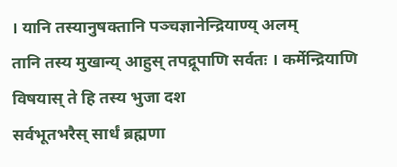। यानि तस्यानुषक्तानि पञ्चज्ञानेन्द्रियाण्य् अलम्
तानि तस्य मुखान्य् आहुस् तपद्रूपाणि सर्वतः । कर्मेन्द्रियाणि विषयास् ते हि तस्य भुजा दश
सर्वभूतभरैस् सार्धं ब्रह्मणा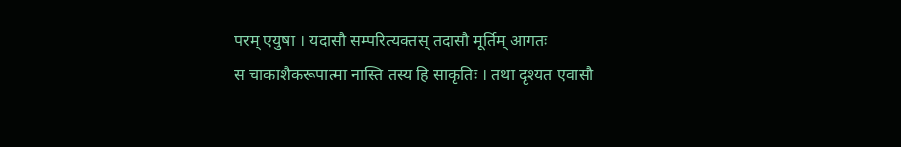परम् एयुषा । यदासौ सम्परित्यक्तस् तदासौ मूर्तिम् आगतः
स चाकाशैकरूपात्मा नास्ति तस्य हि साकृतिः । तथा दृश्यत एवासौ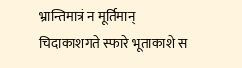भ्रान्तिमात्रं न मूर्तिमान्
चिदाकाशगते स्फारे भूताकाशे स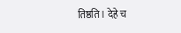तिष्ठति । देहे च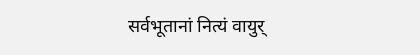सर्वभूतानां नित्यं वायुर्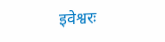इवेश्वरः